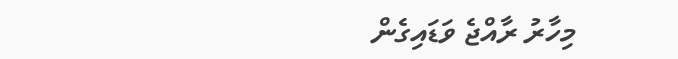މިހާރު ރާއްޖެ ވަޑައިގެން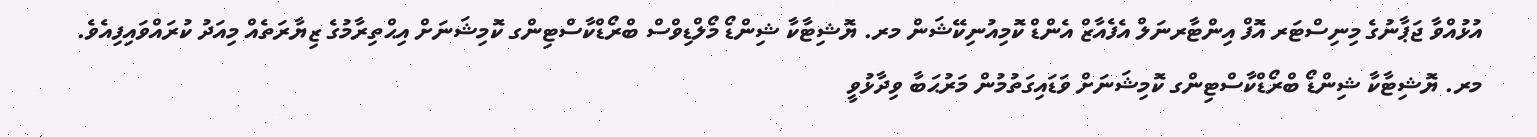އުޅުއްވާ ޖަޕާނުގެ މިނިސްޓަރ އޮފް އިންޓާރނަލް އެފެއާޒް އެންޑް ކޮމިއުނިކޭޝަން މރ. ޔޮޝިޓާކާ ޝިންޑޯ މޯލްޑިވްސް ބްރޯޑްކާސްޓިންގ ކޮމިޝަނަށް އިޙްތިރާމުގެ ޒިޔާރަތެއް މިއަދު ކުރައްވައިފިއެވެ.
މރ. ޔޮޝިޓާކާ ޝިންޑޯ ބްރޯޑްކާސްޓިންގ ކޮމިޝަނަށް ވަޑައިގަތުމުން މަރުޙަބާ ވިދާޅުވީ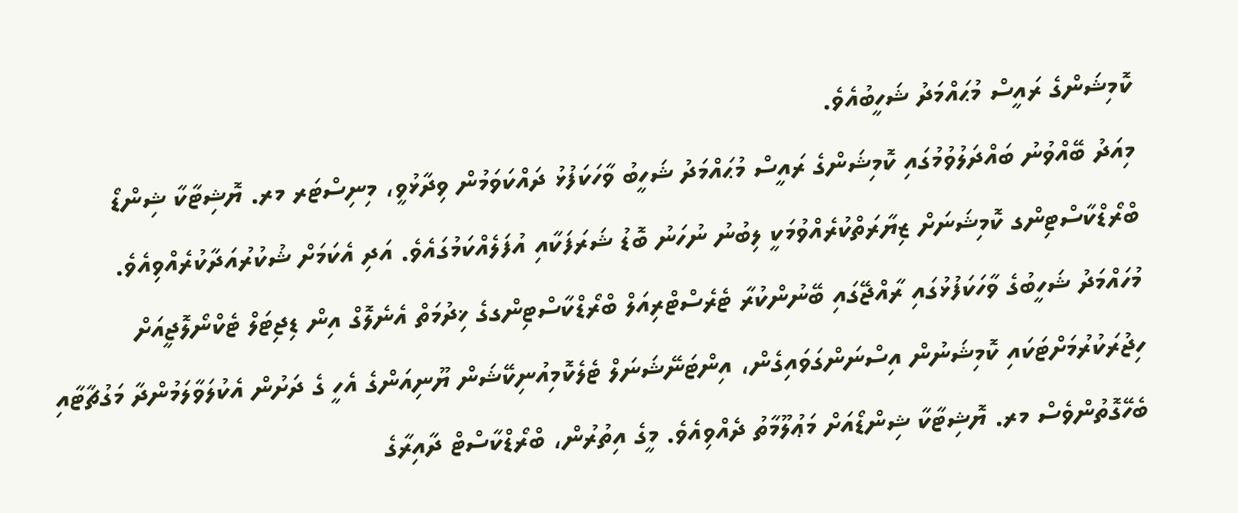ކޮމިޝަންގެ ރައީސް މުޙައްމަދު ޝަހީބުއެވެ.
މިއަދު ބޭއްވުނު ބައްދަލުވުމުގައި ކޮމިޝަންގެ ރައީސް މުޙައްމަދު ޝަހީބު ވާހަކަފުޅު ދައްކަވަމުން ވިދާޅުވީ، މިނިސްޓަރ މރ. ޔޮޝިޓާކާ ޝިންޑޯ ބްރޯޑްކާސްޓިންގ ކޮމިޝަނަށް ޒިޔާރަތްކުރެއްވުމަކީ ލިބުނު ނުހަނު ބޮޑު ޝަރަފަކާއި އުފަލެއްކަމުގައެވެ. އަދި އެކަމަށް ޝުކުރުއަދާކުރެއްވިއެވެ.
މުހައްމަދު ޝަހީބުގެ ވާހަކަފުޅުގައި ރާއްޖޭގައި ބޭނުންކުރާ ޓެރެސްޓްރިއަލް ބްރޯޑްކާސްޓިންގގެ ޚިދުމަތް އެނެލޮގް އިން ޑިޖިޓަލް ޓެކްނޯލޮޖީއަށް ހިޖުރަކުރުމަށްޓަކައި ކޮމިޝަނުން އިސްނަންގަވައިގެން، އިންޓަނޭޝަނަލް ޓެލެކޮމިއުނިކޭޝަން ޔޫނިއަންގެ އެހީ ގެ ދަށުން އެކުލަވާލަމުންދާ މަގުޗާޓާއި ބެހޭގޮތުންވެސް މރ. ޔޮޝިޓާކާ ޝިންޑޯއަށް މަޢުލޫމާތު ދެއްވިއެވެ. މީގެ އިތުރުން، ބްރޯޑްކާސްޓް ދާއިރާގެ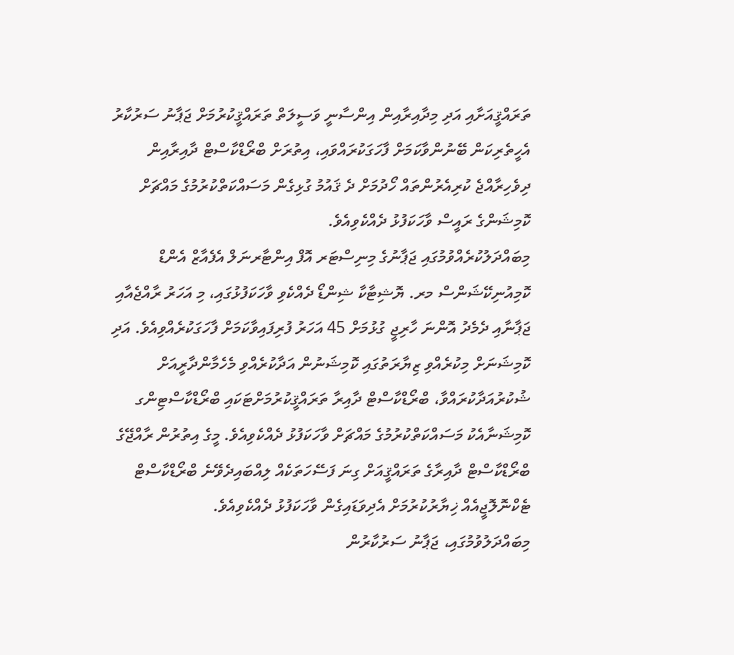ތަރައްޤީއަށާއި އަދި މިދާއިރާއިން އިންސާނީ ވަސީލަތް ތަރައްޤީކުރުމަށް ޖަޕާނު ސަރުކާރު އެހީތެރިކަން ބޭނުންވާކަމަށް ފާހަގަކުރައްވައި، އިތުރަށް ބްރޯޑްކާސްޓް ދާއިރާއިން ދިވެހިރާއްޖެ ކުރިއެރުންތައް ހޯދުމަށް ދެ ޤައުމު ގުޅިގެން މަސައްކަތްކުރުމުގެ މައްޗަށް ކޮމިޝަންގެ ރައީސް ވާހަކަފުޅު ދެއްކެވިއެވެ.
މިބައްދަލުކުރެއްވުމުގައި ޖަޕާނުގެ މިނިސްޓަރ އޮފް އިންޓާރނަލް އެފެއާޒް އެންޑް ކޮމިއުނިކޭޝަންސް މރ. ޔޮޝިޓާކާ ޝިންޑޯ ދެއްކެވި ވާހަކަފުޅުގައި، މި އަހަރު ރާއްޖެއާއި ޖަޕާނާއި ދެމެދު އޮންނަ ހާރިޖީ ގުޅުމަށް 45 އަހަރު ފުރިފައިވާކަމަށް ފާހަގަކުރެއްވިއެވެ. އަދި ކޮމިޝަނަށް މިކުރެއްވި ޒިޔާރަތުގައި ކޮމިޝަނުން އަދާކުރެއްވި މެހެމާންދާރީއަށް ޝުކުރުއަދާކުރައްވާ، ބްރޯޑްކާސްޓް ދާއިރާ ތަރައްޤީކުރުމަށްޓަކައި ބްރޯޑްކާސްޓިންގ ކޮމިޝަނާއެކު މަސައްކަތްކުރުމުގެ މައްޗަށް ވާހަކަފުޅު ދެއްކެވިއެވެ. މީގެ އިތުރުން ރާއްޖޭގެ ބްރޯޑްކާސްޓް ދާއިރާގެ ތަރައްޤީއަށް ގިނަ ފަސޭހަތަކެއް ލިއްބައިދެވޭނެ ބްރޯޑްކާސްޓް ޓެކްނޮލޮޖީއެއް ޚިޔާރުކުރުމަށް އެދިވަޑައިގެން ވާހަކަފުޅު ދެއްކެވިއެވެ.
މިބައްދަލުވުމުގައި، ޖަޕާނު ސަރުކާރުން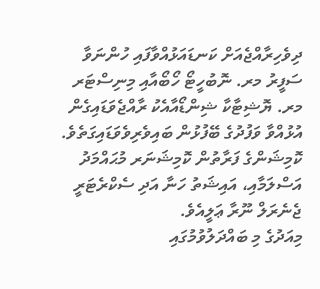ދިވެހިރާއްޖެއަށް ކަނޑައަޅުއްވާފައި ހުންނަވާ ސަފީރު މރ. ނޮބުހީޓޯ ހޯބޯއާއި މިނިސްޓަރ މރ. ޔޮޝިޓާކާ ޝިންޑޯއާއެކު ރާއްޖެވަޑައިގެން އުޅުއްވާ ވަފުދުގެ ބޭފުޅުން ބައިވެރިވެވަޑައިގަތެވެ.
ކޮމިޝަންގެ ފަރާތުން ކޮމިޝަނަރ މުޙައްމަދު އަސްލަމާއި، އައިޝަތު ހަނާ އަދި ސެކްރެޓަރީ ޖެނެރަލް ނޫރާ ޢަލީއެވެ.
މިއަދުގެ މި ބައްދަލުވުމުގައި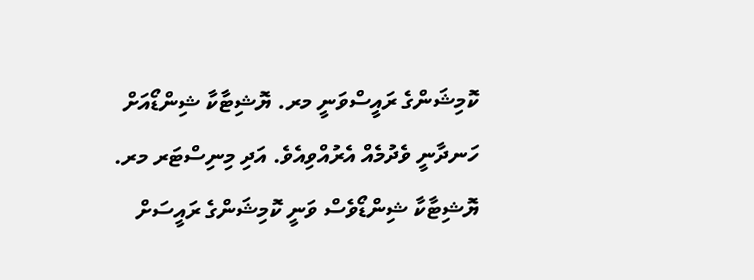ކޮމިޝަންގެ ރައީސްވަނީ މރ. ޔޮޝިޓާކާ ޝިންޑޯއަށް ހަނދާނީ ވެދުމެއް އެރުއްވިއެވެ. އަދި މިނިސްޓަރ މރ. ޔޮޝިޓާކާ ޝިންޑޯވެސް ވަނީ ކޮމިޝަންގެ ރައީސަށް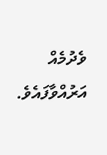ވެދުމެއް އަރުއްވާފައެވެ.